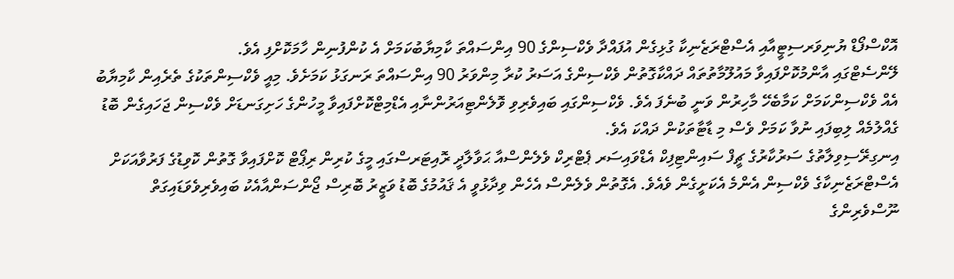އޮކްސްފޯޑް ޔުނިވަރސިޓީއާއި އެސްޓްރަޒެނިކާ ގުޅިގެން އުފައްދާ ވެކްސިންގެ 90 އިންސައްތަ ކާމިޔާބުކަމަށް އެ ކުންފުނިން ހާމަކޮށްފި އެވެ.
ލޭންސެޓްގައި އާންމުކޮށްފައިވާ މައުލޫމާތުތައް ދައްކާގޮތުން ވެކްސިންގެ އަސަރު ކުރާ މިންވަރު 90 އިންސައްތަ ރަނގަޅު ކަމަށެވެ. މިއީ ވެކްސިންތަކުގެ ތެރެއިން ކާމިޔާބު އެއް ވެކްސިންކަމަށް ކަމާބެހޭ މާހިރުން ވަނީ ބުނެފަ އެވެ. ވެކްސިންގައި ބައިވެރިވި ވޮލެންޓިއަރުންނާއި އެޑްމިޓްކޮށްފައިވާ މީހުންގެ ހަށިގަނޑަށް ވެކްސިން ޖަހައިގެން ބޮޑު ގެއްލުމެއް ލިބިފައި ނުވާ ކަމަށް ވެސް މި ޑާޓާތަކުން ދައްކަ އެވެ.
އިނގިރޭސިވިލާތުގެ ސަރުކާރުގެ ޗީފް ސައިންޓިފިކް އެޑްވައިސަރ ޕެޓްރިކް ވެލެންސްއާ ޙަވާލާދީ ރޮއިޓަރސްގައި މީގެ ކުރިން ރިޕޯޓް ކޮށްފައިވާ ގޮތުން ކޮވިޑުގެ ފަރުވާއަކަށް އެސްޓްރަޒެނިކާގެ ވެކްސިން އެންމެ އެކަށީގެން ވެއެވެ. އެގޮތުން ވެލެންސް އެހެން ވިދާޅުވީ އެ ޤައުމުގެ ބޮޑު ވަޒީރު ބޮރިސް ޖޯންސަންއާއެކު ބައިވެރިވެވަޑައިގަތް ނޫސްވެރިންގެ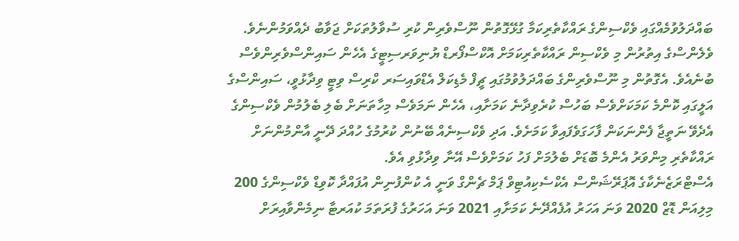ބައްދަލުވުމެއްގައި ވެކްސިންގެ ރައްކާތެރިކަމާ ގުޅޭގޮތުން ނޫސްވެރިން ކުރި ސުވާލުތަކަށް ޖަވާބު ދެއްވަމުންނެވެ.
ވެލެންސްގެ އިތުރުން މި ވެކްސިން ރައްކާތެރިކަމަށް އޮކްސްފޯރޑް ޔުނިވަރސިޓީގެ އެހެން ސައިންސްވެރިންވެސް ބުނެއެވެ. އެގޮތުން މި ނޫސްވެރިންގެ ބައްދަލުވުމުގައި ޗީފް މެޑިކަލް އެޑްވައިސަރ ކްރިސް ވިޓީ ވިދާޅުވީ، ސައިންސްގެ އަލީގައި ކޮންމެ ކަމަކަށްވެސް ބަހުސް ކުރެވިދާނެ ކަމަށާއި، އެހެން ނަމަވެސް މިހާތަނަށް ބެލި ބެލުމުން ވެކްސިންގެ އެދެވޭ ނަތީޖާ ފެންނަކަން ފާހަގަވެފައިވާ ކަމަށެވެ. އަދި ވެކްސިނެއް ބޭނުން ކުރުމުގެ ހުއްދަ ދޭނީ އާންމުންނަށް ރައްކާތެރި މިންވަރު އެންމެ ބޮޑަށް ބެލުމަށް ފަހު ކަމަށްވެސް އޭނާ ވިދާޅުވި އެވެ.
އެސްޓްރަޒެނެކާގެ އޮޕަރޭޝަންސް އެކްސެކިއުޓިވް ޕަމް ޗެންގް ވަނީ އެ ކުންފުނިން އުފައްދާ ކޮވިޑް ވެކްސިންގެ 200 މިލިއަން ޑޮޒް 2020 ވަނަ އަހަރު އުފެއްދޭނެ ކަމަށާއި 2021 ވަނަ އަހަރުގެ ފުރަތަމަ ކުއަރޓާ ނިމެންވާއިރަށް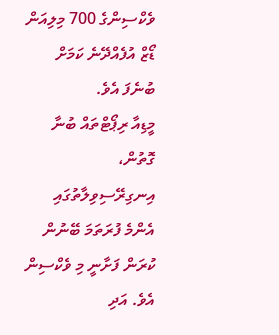ވެކްސިންގެ 700 މިލިއަން ޑޯޒް އުފެއްދޭނެ ކަމަށް ބުނެފަ އެވެ.
މީޑިއާ ރިޕޯޓްތައް ބުނާ ގޮތުން، އިނގިރޭސިވިލާތުގައި އެންމެ ފުރަތަމަ ބޭނުން ކުރަން ފަށާނީ މި ވެކްސިން އެވެ. އަދި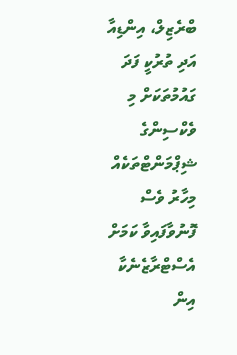ބްރެޒިލް، އިންޑިއާ އަދި ތުރުކީ ފަދަ ގައުމުތަކަށް މި ވެކްސިންގެ ޝިޕްމަންޓްތަކެއް މިހާރު ވެސް ފޮނުވާފައިވާ ކަމަށް އެސްޓްރާޒެނެކާ އިން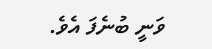ވަނީ ބުނެފަ އެވެ.